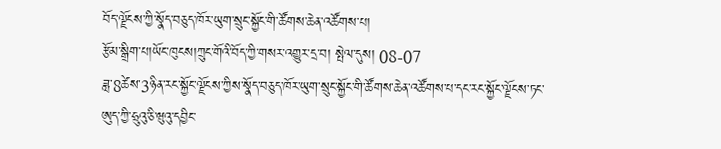བོད་ལྗོངས་ཀྱི་སྣོད་བཅུད་ཁོར་ཡུག་སྲུང་སྐྱོང་གི་ཚོགས་ཆེན་འཚོགས་པ།
རྩོམ་སྒྲིག་པ།ཡོང་ཁུངས།ཀྲུང་གོའི་བོད་ཀྱི་གསར་འགྱུར་དྲ་བ། སྤེལ་དུས། 08-07
ཟླ་8ཚེས་3ཉིན་རང་སྐྱོང་ལྗོངས་ཀྱིས་སྣོད་བཅུད་ཁོར་ཡུག་སྲུང་སྐྱོང་གི་ཚོགས་ཆེན་འཚོགས་པ་དང་རང་སྐྱོང་ལྗོངས་ཏང་ཨུད་ཀྱི་ཧྲུའུ་ཅི་ཝུའུ་དབྱིང་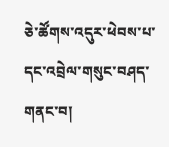ཅེ་ཚོགས་འདུར་ཕེབས་པ་དང་འབྲེལ་གསུང་བཤད་གནང་བ།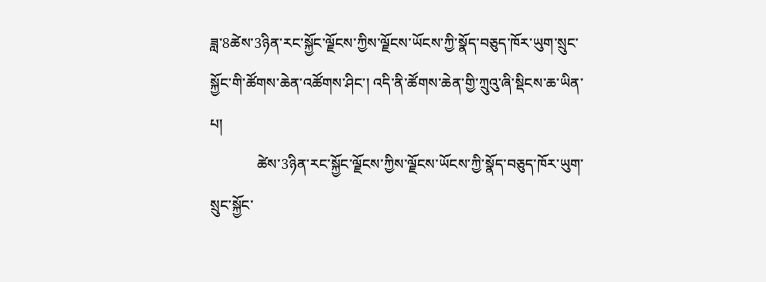ཟླ་8ཚེས་3ཉིན་རང་སྐྱོང་ལྗོངས་ཀྱིས་ལྗོངས་ཡོངས་ཀྱི་སྣོད་བཅུད་ཁོར་ཡུག་སྲུང་སྐྱོང་གི་ཚོགས་ཆེན་འཚོགས་ཤིང་། འདི་ནི་ཚོགས་ཆེན་གྱི་ཀྲུའུ་ཞི་སྡིངས་ཆ་ཡིན་པ།
             ཚེས་3ཉིན་རང་སྐྱོང་ལྗོངས་ཀྱིས་ལྗོངས་ཡོངས་ཀྱི་སྣོད་བཅུད་ཁོར་ཡུག་སྲུང་སྐྱོང་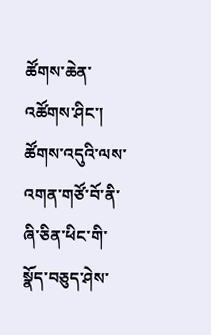ཚོགས་ཆེན་འཚོགས་ཤིང་། ཚོགས་འདུའི་ལས་འགན་གཙོ་བོ་ནི་ཞི་ཅིན་ཕིང་གི་སྣོད་བཅུད་ཤེས་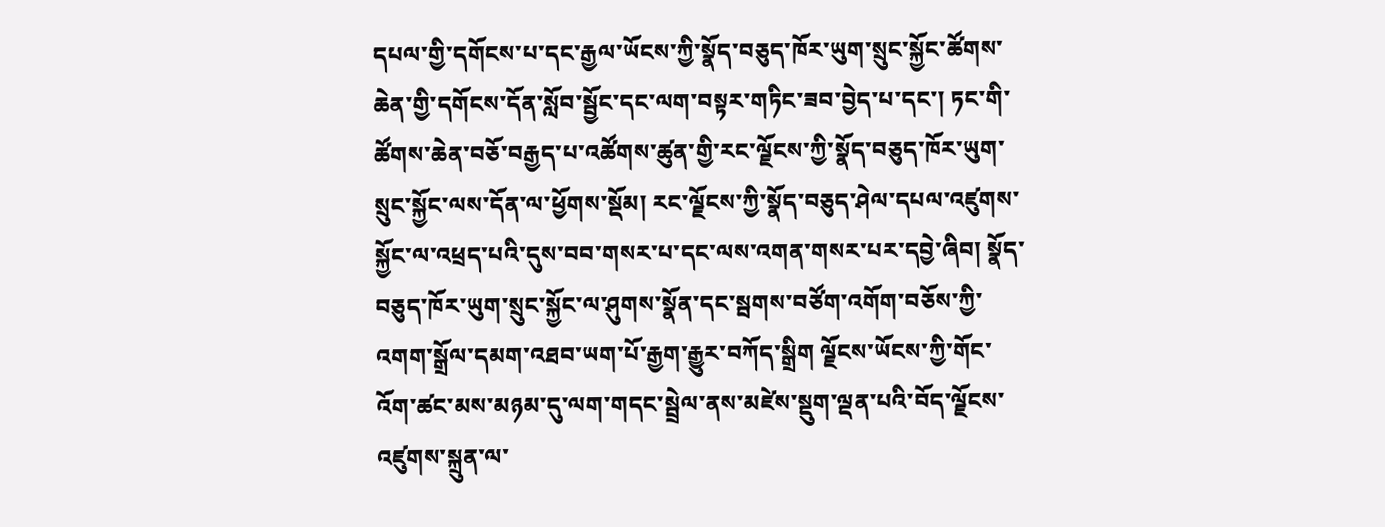དཔལ་གྱི་དགོངས་པ་དང་རྒྱལ་ཡོངས་ཀྱི་སྣོད་བཅུད་ཁོར་ཡུག་སྲུང་སྐྱོང་ཚོགས་ཆེན་གྱི་དགོངས་དོན་སློབ་སྦྱོང་དང་ལག་བསྟར་གཏིང་ཟབ་བྱེད་པ་དང་། ཏང་གི་ཚོགས་ཆེན་བཅོ་བརྒྱད་པ་འཚོགས་ཚུན་གྱི་རང་ལྗོངས་ཀྱི་སྣོད་བཅུད་ཁོར་ཡུག་སྲུང་སྐྱོང་ལས་དོན་ལ་ཕྱོགས་སྡོམ། རང་ལྗོངས་ཀྱི་སྣོད་བཅུད་ཤེལ་དཔལ་འཛུགས་སྐྱོང་ལ་འཕྲད་པའི་དུས་བབ་གསར་པ་དང་ལས་འགན་གསར་པར་དབྱེ་ཞིབ། སྣོད་བཅུད་ཁོར་ཡུག་སྲུང་སྐྱོང་ལ་ཤུགས་སྣོན་དང་སྦགས་བཙོག་འགོག་བཅོས་ཀྱི་འགག་སྒྲོལ་དམག་འཐབ་ཡག་པོ་རྒྱག་རྒྱུར་བཀོད་སྒྲིག ལྗོངས་ཡོངས་ཀྱི་གོང་འོག་ཚང་མས་མཉམ་དུ་ལག་གདང་སྦྲེལ་ནས་མཛེས་སྡུག་ལྡན་པའི་བོད་ལྗོངས་འཛུགས་སྐྲུན་ལ་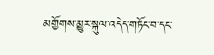མགྱོགས་མྱུར་སྐུལ་འདེད་གཏོང་བ་དང་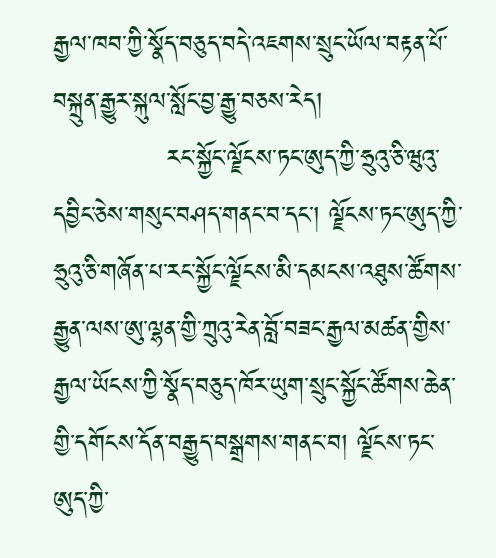རྒྱལ་ཁབ་ཀྱི་སྣོད་བཅུད་བདེ་འཇགས་སྲུང་ཡོལ་བརྟན་པོ་བསྐྲུན་རྒྱུར་སྐུལ་སློང་བྱ་རྒྱུ་བཅས་རེད།
             རང་སྐྱོང་ལྗོངས་ཏང་ཨུད་ཀྱི་ཧྲུའུ་ཅི་ཝུའུ་དབྱིང་ཅེས་གསུང་བཤད་གནང་བ་དང་། ལྗོངས་ཏང་ཨུད་ཀྱི་ཧྲུའུ་ཅི་གཞོན་པ་རང་སྐྱོང་ལྗོངས་མི་དམངས་འཐུས་ཚོགས་རྒྱུན་ལས་ཨུ་ལྷན་གྱི་ཀྲུའུ་རེན་བློ་བཟང་རྒྱལ་མཚན་གྱིས་རྒྱལ་ཡོངས་ཀྱི་སྣོད་བཅུད་ཁོར་ཡུག་སྲུང་སྐྱོང་ཚོགས་ཆེན་གྱི་དགོངས་དོན་བརྒྱུད་བསྒྲགས་གནང་བ། ལྗོངས་ཏང་ཨུད་ཀྱི་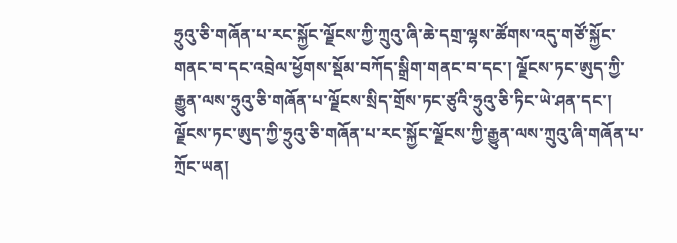ཧྲུའུ་ཅི་གཞོན་པ་རང་སྐྱོང་ལྗོངས་ཀྱི་ཀྲུའུ་ཞི་ཆེ་དགྲ་ལྷས་ཚོགས་འདུ་གཙོ་སྐྱོང་གནང་བ་དང་འབྲེལ་ཕྱོགས་སྡོམ་བཀོད་སྒྲིག་གནང་བ་དང་། ལྗོངས་ཏང་ཨུད་ཀྱི་རྒྱུན་ལས་ཧྲུའུ་ཅི་གཞོན་པ་ལྗོངས་སྲིད་གྲོས་ཏང་ཙུའི་ཧྲུའུ་ཅི་ཏིང་ཡེ་ཤན་དང་། ལྗོངས་ཏང་ཨུད་ཀྱི་ཧྲུའུ་ཅི་གཞོན་པ་རང་སྐྱོང་ལྗོངས་ཀྱི་རྒྱུན་ལས་ཀྲུའུ་ཞི་གཞོན་པ་ཀྲོང་ཡན།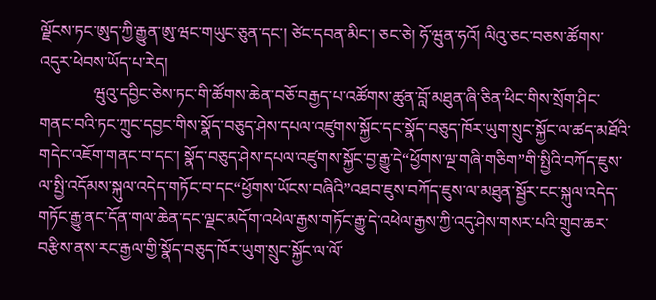ལྗོངས་ཏང་ཨུད་ཀྱི་རྒྱུན་ཨུ་ཝང་གཡུང་ཅུན་དང་། ཙེང་དབན་མིང་། ཅང་ཅེ། ཧོ་ཝུན་ཧའོ། ལིའུ་ཅང་བཅས་ཚོགས་འདུར་ཕེབས་ཡོད་པ་རེད།
             ཝུའུ་དབྱིང་ཅེས་ཏང་གི་ཚོགས་ཆེན་བཅོ་བརྒྱད་པ་འཚོགས་ཚུན་བློ་མཐུན་ཞི་ཅིན་ཕིང་གིས་སྲོག་ཤིང་གནང་བའི་ཏང་ཀྲུང་དབྱང་གིས་སྣོད་བཅུད་ཤེས་དཔལ་འཛུགས་སྐྱོང་དང་སྣོད་བཅུད་ཁོར་ཡུག་སྲུང་སྐྱོང་ལ་ཚད་མཐོའི་གདེང་འཇོག་གནང་བ་དང་། སྣོད་བཅུད་ཤེས་དཔལ་འཛུགས་སྐྱོང་བྱ་རྒྱུ་དེ“ཕྱོགས་ལྔ་གཞི་གཅིག”གི་སྤྱིའི་བཀོད་ཇུས་ལ་སྤྱི་འདོམས་སྐུལ་འདེད་གཏོང་བ་དང“ཕྱོགས་ཡོངས་བཞིའི”འཐབ་ཇུས་བཀོད་ཇུས་ལ་མཐུན་སྦྱོར་ངང་སྐུལ་འདེད་གཏོང་རྒྱུ་ནང་དོན་གལ་ཆེན་དང་ལྗང་མདོག་འཕེལ་རྒྱས་གཏོང་རྒྱུ་དེ་འཕེལ་རྒྱས་ཀྱི་འདུ་ཤེས་གསར་པའི་གྲུབ་ཆར་བརྩིས་ནས་རང་རྒྱལ་གྱི་སྣོད་བཅུད་ཁོར་ཡུག་སྲུང་སྐྱོང་ལ་ལོ་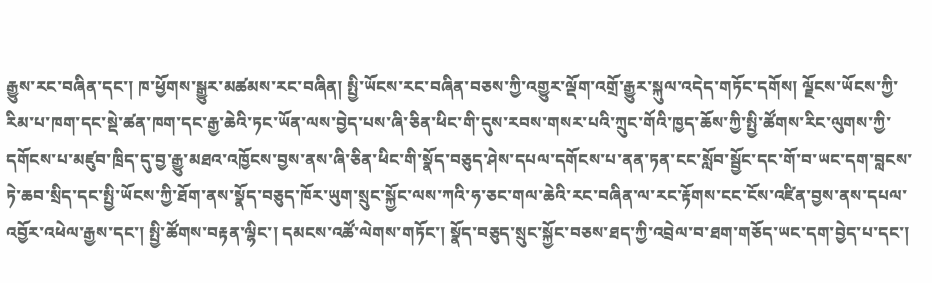རྒྱུས་རང་བཞིན་དང་། ཁ་ཕྱོགས་སྒྱུར་མཚམས་རང་བཞིན། སྤྱི་ཡོངས་རང་བཞིན་བཅས་ཀྱི་འགྱུར་ལྡོག་འགྲོ་རྒྱུར་སྐུལ་འདེད་གཏོང་དགོས། ལྗོངས་ཡོངས་ཀྱི་རིམ་པ་ཁག་དང་སྡེ་ཚན་ཁག་དང་རྒྱ་ཆེའི་ཏང་ཡོན་ལས་བྱེད་པས་ཞི་ཅིན་ཕིང་གི་དུས་རབས་གསར་པའི་ཀྲུང་གོའི་ཁྱད་ཆོས་ཀྱི་སྤྱི་ཚོགས་རིང་ལུགས་ཀྱི་དགོངས་པ་མཛུབ་ཁྲིད་དུ་བྱ་རྒྱུ་མཐའ་འཁྱོངས་བྱས་ནས་ཞི་ཅིན་ཕིང་གི་སྣོད་བཅུད་ཤེས་དཔལ་དགོངས་པ་ནན་ཏན་ངང་སློབ་སྦྱོང་དང་གོ་བ་ཡང་དག་བླངས་ཏེ་ཆབ་སྲིད་དང་སྤྱི་ཡོངས་ཀྱི་ཐོག་ནས་སྣོད་བཅུད་ཁོར་ཡུག་སྲུང་སྐྱོང་ལས་ཀའི་ཧ་ཅང་གལ་ཆེའི་རང་བཞིན་ལ་རང་རྟོགས་ངང་ངོས་འཛིན་བྱས་ནས་དཔལ་འབྱོར་འཕེལ་རྒྱས་དང་། སྤྱི་ཚོགས་བརྟན་ལྷིང་། དམངས་འཚོ་ལེགས་གཏོང་། སྣོད་བཅུད་སྲུང་སྐྱོང་བཅས་ཐད་ཀྱི་འབྲེལ་བ་ཐག་གཅོད་ཡང་དག་བྱེད་པ་དང་།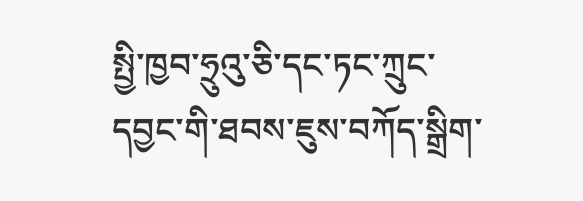སྤྱི་ཁྱབ་ཧྲུའུ་ཅི་དང་ཏང་ཀྲུང་དབྱང་གི་ཐབས་ཇུས་བཀོད་སྒྲིག་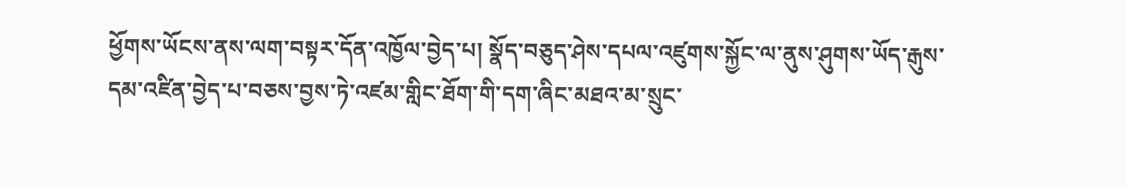ཕྱོགས་ཡོངས་ནས་ལག་བསྟར་དོན་འཁྱོལ་བྱེད་པ། སྣོད་བཅུད་ཤེས་དཔལ་འཛུགས་སྐྱོང་ལ་ནུས་ཤུགས་ཡོད་རྒུས་དམ་འཛིན་བྱེད་པ་བཅས་བྱས་ཏེ་འཛམ་གླིང་ཐོག་གི་དག་ཞིང་མཐའ་མ་སྲུང་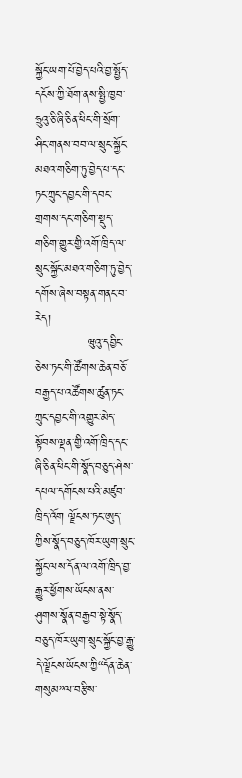སྐྱོང་ཡག་པོ་བྱེད་པའི་བྱ་སྤྱོད་དངོས་ཀྱི་ཐོག་ནས་སྤྱི་ཁྱབ་ཧྲུའུ་ཅི་ཞི་ཅིན་ཕིང་གི་སྲོག་ཤིང་གནས་བབ་ལ་སྲུང་སྐྱོང་མཐའ་གཅིག་ཏུ་བྱེད་པ་དང་ཏང་ཀྲུང་དབྱང་གི་དབང་གྲགས་དང་གཅིག་སྡུད་གཅིག་གྱུར་གྱི་འགོ་ཁྲིད་ལ་སྲུང་སྐྱོང་མཐའ་གཅིག་ཏུ་བྱེད་དགོས་ཞེས་བསྟན་གནང་བ་རེད།
             ཝུའུ་དབྱིང་ཅེས་ཏང་གི་ཚོགས་ཆེན་བཅོ་བརྒྱད་པ་འཚོགས་ཚུན་ཏང་ཀྲུང་དབྱང་གི་འགྱུར་མེད་སྟོབས་ལྡན་གྱི་འགོ་ཁྲིད་དང་ཞི་ཅིན་ཕིང་གི་སྣོད་བཅུད་ཤེས་དཔལ་དགོངས་པའི་མཛུབ་ཁྲིད་འོག ལྗོངས་ཏང་ཨུད་ཀྱིས་སྣོད་བཅུད་ཁོར་ཡུག་སྲུང་སྐྱོང་ལས་དོན་ལ་འགོ་ཁྲིད་བྱ་རྒྱུར་ཕྱོགས་ཡོངས་ནས་ཤུགས་སྣོན་བརྒྱབ་སྟེ་སྣོད་བཅུད་ཁོར་ཡུག་སྲུང་སྐྱོང་བྱ་རྒྱུ་དེ་ལྗོངས་ཡོངས་ཀྱི“དོན་ཆེན་གསུམ”ལ་བརྩིས་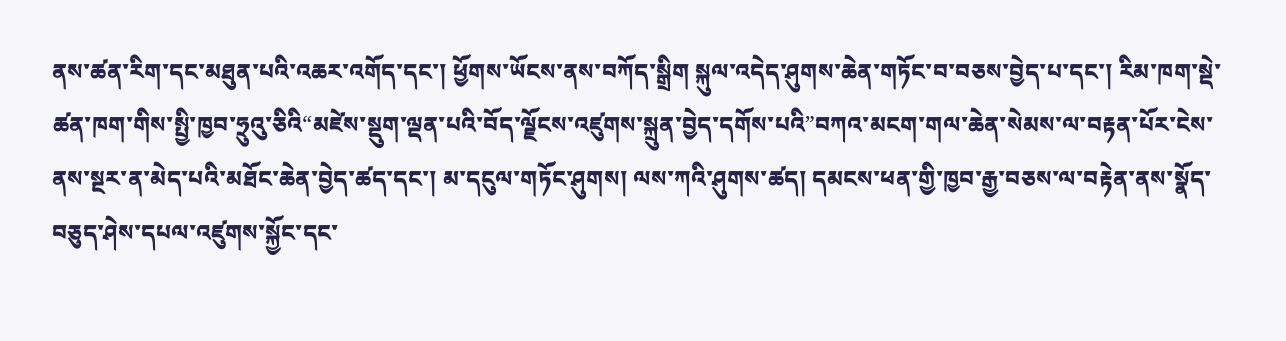ནས་ཚན་རིག་དང་མཐུན་པའི་འཆར་འགོད་དང་། ཕྱོགས་ཡོངས་ནས་བཀོད་སྒྲིག སྐུལ་འདེད་ཤུགས་ཆེན་གཏོང་བ་བཅས་བྱེད་པ་དང་། རིམ་ཁག་སྡེ་ཚན་ཁག་གིས་སྤྱི་ཁྱབ་ཧྲུའུ་ཅིའི“མཛེས་སྡུག་ལྡན་པའི་བོད་ལྗོངས་འཛུགས་སྐྲུན་བྱེད་དགོས་པའི”བཀའ་མངག་གལ་ཆེན་སེམས་ལ་བརྟན་པོར་ངེས་ནས་སྔར་ན་མེད་པའི་མཐོང་ཆེན་བྱེད་ཚད་དང་། མ་དངུལ་གཏོང་ཤུགས། ལས་ཀའི་ཤུགས་ཚད། དམངས་ཕན་གྱི་ཁྱབ་རྒྱ་བཅས་ལ་བརྟེན་ནས་སྣོད་བཅུད་ཤེས་དཔལ་འཛུགས་སྐྱོང་དང་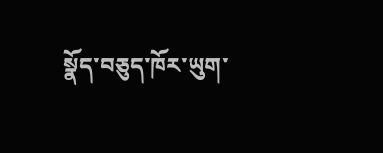སྣོད་བཅུད་ཁོར་ཡུག་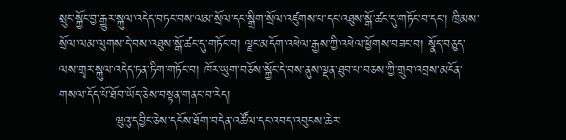སྲུང་སྐྱོང་བྱ་རྒྱུར་སྐུལ་འདེད་བཏང་བས་ལམ་སྲོལ་དང་སྒྲིག་སྲོལ་འཛུགས་པ་དང་འཐུས་སྒོ་ཚང་དུ་གཏོང་བ་དང་། ཁྲིམས་སྲོལ་ལམ་ལུགས་དེ་བས་འཐུས་སྒོ་ཚང་དུ་གཏོང་བ། ལྗང་མདོག་འཕེལ་རྒྱས་ཀྱི་འཕེལ་ཕྱོགས་བཟང་བ། སྣོད་བཅུད་ལས་གྲྭར་སྐུལ་འདེད་ཏན་ཏིག་གཏོང་བ། ཁོར་ཡུག་བཅོས་སྐྱོང་དེ་བས་ནུས་ལྡན་ཐུབ་པ་བཅས་ཀྱི་གྲུབ་འབྲས་མངོན་གསལ་དོད་པོ་ཐོབ་ཡོད་ཅེས་བསྟན་གནང་བ་རེད།
             ཝུའུ་དབྱིང་ཅེས་དངོས་ཐོག་བདེན་འཚོལ་དང་འབད་འབུངས་ཆེར་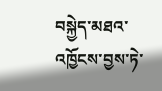བསྐྱེད་མཐའ་འཁྱོངས་བྱས་ཏེ་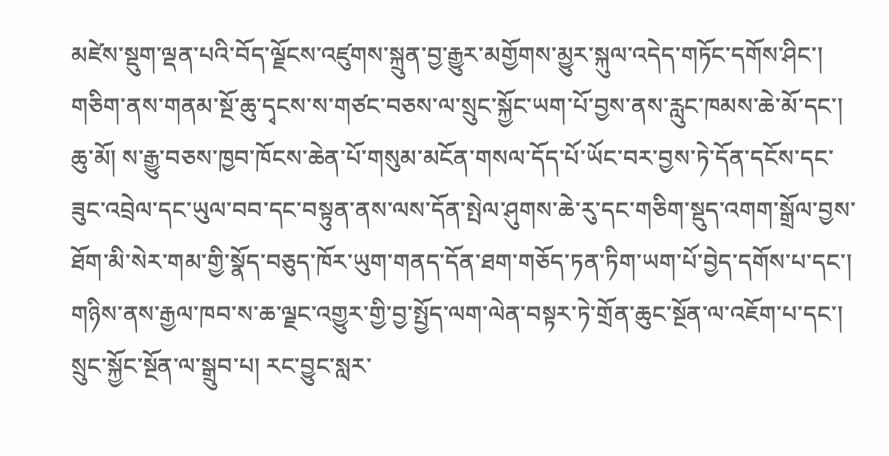མཛེས་སྡུག་ལྡན་པའི་བོད་ལྗོངས་འཛུགས་སྐྲུན་བྱ་རྒྱུར་མགྱོགས་མྱུར་སྐུལ་འདེད་གཏོང་དགོས་ཤིང་། གཅིག་ནས་གནམ་སྔོ་ཆུ་དྭངས་ས་གཙང་བཅས་ལ་སྲུང་སྐྱོང་ཡག་པོ་བྱས་ནས་རླུང་ཁམས་ཆེ་མོ་དང་། ཆུ་མོ། ས་རྒྱུ་བཅས་ཁྱབ་ཁོངས་ཆེན་པོ་གསུམ་མངོན་གསལ་དོད་པོ་ཡོང་བར་བྱས་ཏེ་དོན་དངོས་དང་ཟུང་འབྲེལ་དང་ཡུལ་བབ་དང་བསྟུན་ནས་ལས་དོན་སྤེལ་ཤུགས་ཆེ་རུ་དང་གཅིག་སྡུད་འགག་སྒྲོལ་བྱས་ཐོག་མི་སེར་གམ་གྱི་སྣོད་བཅུད་ཁོར་ཡུག་གནད་དོན་ཐག་གཅོད་ཏན་ཏིག་ཡག་པོ་བྱེད་དགོས་པ་དང་། གཉིས་ནས་རྒྱལ་ཁབ་ས་ཆ་ལྗང་འགྱུར་གྱི་བྱ་སྤྱོད་ལག་ལེན་བསྟར་ཏེ་གྲོན་ཆུང་སྔོན་ལ་འཇོག་པ་དང་། སྲུང་སྐྱོང་སྔོན་ལ་སྒྲུབ་པ། རང་བྱུང་སླར་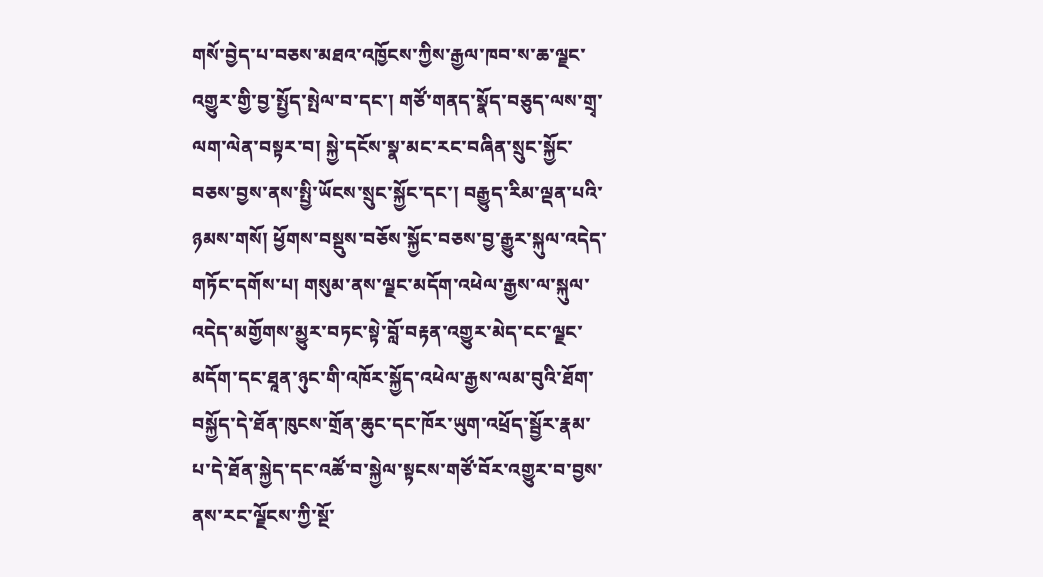གསོ་བྱེད་པ་བཅས་མཐའ་འཁྱོངས་ཀྱིས་རྒྱལ་ཁབ་ས་ཆ་ལྗང་འགྱུར་གྱི་བྱ་སྤྱོད་སྤེལ་བ་དང་། གཙོ་གནད་སྣོད་བཅུད་ལས་གྲྭ་ལག་ལེན་བསྟར་བ། སྐྱེ་དངོས་སྣ་མང་རང་བཞིན་སྲུང་སྐྱོང་བཅས་བྱས་ནས་སྤྱི་ཡོངས་སྲུང་སྐྱོང་དང་། བརྒྱུད་རིམ་ལྡན་པའི་ཉམས་གསོ། ཕྱོགས་བསྡུས་བཅོས་སྐྱོང་བཅས་བྱ་རྒྱུར་སྐུལ་འདེད་གཏོང་དགོས་པ། གསུམ་ནས་ལྗང་མདོག་འཕེལ་རྒྱས་ལ་སྐུལ་འདེད་མགྱོགས་མྱུར་བཏང་སྟེ་བློ་བརྟན་འགྱུར་མེད་ངང་ལྗང་མདོག་དང་ཐཱན་ཉུང་གི་འཁོར་སྐྱོད་འཕེལ་རྒྱས་ལམ་བུའི་ཐོག་བསྐྱོད་དེ་ཐོན་ཁུངས་གྲོན་ཆུང་དང་ཁོར་ཡུག་འཕྲོད་སྦྱོར་རྣམ་པ་དེ་ཐོན་སྐྱེད་དང་འཚོ་བ་སྐྱེལ་སྟངས་གཙོ་བོར་འགྱུར་བ་བྱས་ནས་རང་ལྗོངས་ཀྱི་སྔོ་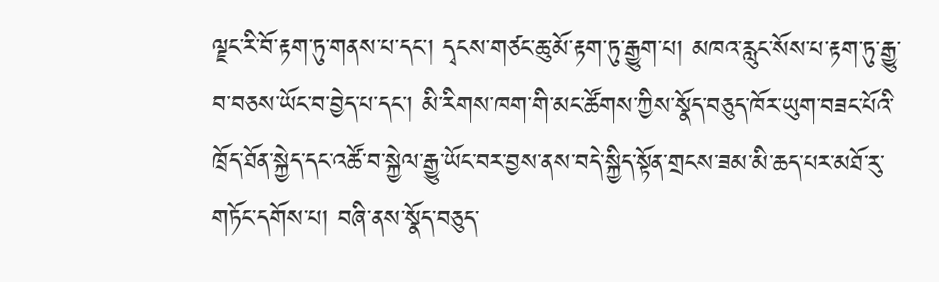ལྗང་རི་བོ་རྟག་ཏུ་གནས་པ་དང་། དྭངས་གཙང་ཆུ་མོ་རྟག་ཏུ་རྒྱུག་པ། མཁའ་རླུང་སོས་པ་རྟག་ཏུ་རྒྱུ་བ་བཅས་ཡོང་བ་བྱེད་པ་དང་། མི་རིགས་ཁག་གི་མང་ཚོགས་ཀྱིས་སྣོད་བཅུད་ཁོར་ཡུག་བཟང་པོའི་ཁྲོད་ཐོན་སྐྱེད་དང་འཚོ་བ་སྐྱེལ་རྒྱུ་ཡོང་བར་བྱས་ནས་བདེ་སྐྱིད་སྟོན་གྲངས་ཟམ་མི་ཆད་པར་མཐོ་རུ་གཏོང་དགོས་པ། བཞི་ནས་སྣོད་བཅུད་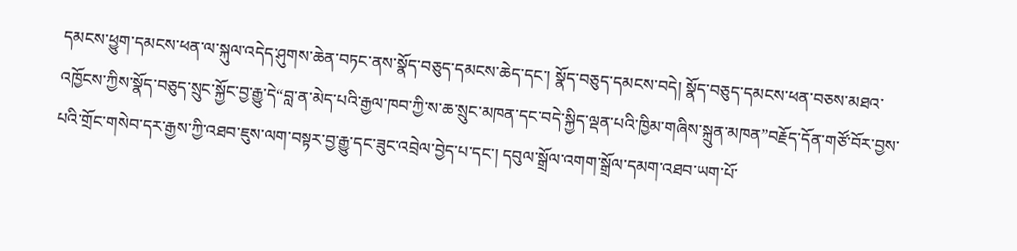དམངས་ཕྱུག་དམངས་ཕན་ལ་སྐུལ་འདེད་ཤུགས་ཆེན་བཏང་ནས་སྣོད་བཅུད་དམངས་ཆེད་དང་། སྣོད་བཅུད་དམངས་བདེ། སྣོད་བཅུད་དམངས་ཕན་བཅས་མཐའ་འཁྱོངས་ཀྱིས་སྣོད་བཅུད་སྲུང་སྐྱོང་བྱ་རྒྱུ་དེ“བླ་ན་མེད་པའི་རྒྱལ་ཁབ་ཀྱི་ས་ཆ་སྲུང་མཁན་དང་བདེ་སྐྱིད་ལྡན་པའི་ཁྱིམ་གཞིས་སྐྲུན་མཁན”བརྗོད་དོན་གཙོ་བོར་བྱས་པའི་གྲོང་གསེབ་དར་རྒྱས་ཀྱི་འཐབ་ཇུས་ལག་བསྟར་བྱ་རྒྱུ་དང་ཟུང་འབྲེལ་བྱེད་པ་དང་། དབུལ་སྒྲོལ་འགག་སྒྲོལ་དམག་འཐབ་ཡག་པོ་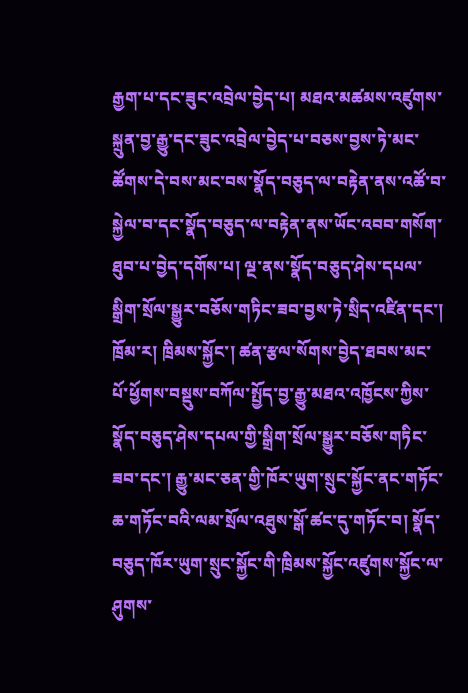རྒྱག་པ་དང་ཟུང་འབྲེལ་བྱེད་པ། མཐའ་མཚམས་འཛུགས་སྐྲུན་བྱ་རྒྱུ་དང་ཟུང་འབྲེལ་བྱེད་པ་བཅས་བྱས་ཏེ་མང་ཚོགས་དེ་བས་མང་བས་སྣོད་བཅུད་ལ་བརྟེན་ནས་འཚོ་བ་སྐྱེལ་བ་དང་སྣོད་བཅུད་ལ་བརྟེན་ནས་ཡོང་འབབ་གསོག་ཐུབ་པ་བྱེད་དགོས་པ། ལྔ་ནས་སྣོད་བཅུད་ཤེས་དཔལ་སྒྲིག་སྲོལ་སྒྱུར་བཅོས་གཏིང་ཟབ་བྱས་ཏེ་སྲིད་འཛིན་དང་། ཁྲོམ་ར། ཁྲིམས་སྐྱོང་། ཚན་རྩལ་སོགས་བྱེད་ཐབས་མང་པོ་ཕྱོགས་བསྡུས་བཀོལ་སྤྱོད་བྱ་རྒྱུ་མཐའ་འཁྱོངས་ཀྱིས་སྣོད་བཅུད་ཤེས་དཔལ་གྱི་སྒྲིག་སྲོལ་སྒྱུར་བཅོས་གཏིང་ཟབ་དང་། རྒྱུ་མང་ཅན་གྱི་ཁོར་ཡུག་སྲུང་སྐྱོང་ནང་གཏོང་ཆ་གཏོང་བའི་ལམ་སྲོལ་འཐུས་སྒོ་ཚང་དུ་གཏོང་བ། སྣོད་བཅུད་ཁོར་ཡུག་སྲུང་སྐྱོང་གི་ཁྲིམས་སྐྱོང་འཛུགས་སྐྱོང་ལ་ཤུགས་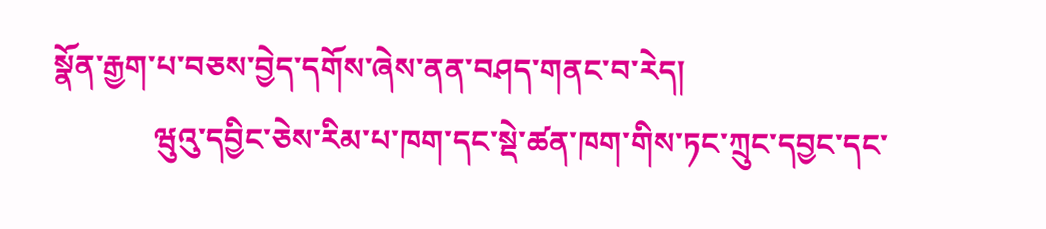སྣོན་རྒྱག་པ་བཅས་བྱེད་དགོས་ཞེས་ནན་བཤད་གནང་བ་རེད།
             ཝུའུ་དབྱིང་ཅེས་རིམ་པ་ཁག་དང་སྡེ་ཚན་ཁག་གིས་ཏང་ཀྲུང་དབྱང་དང་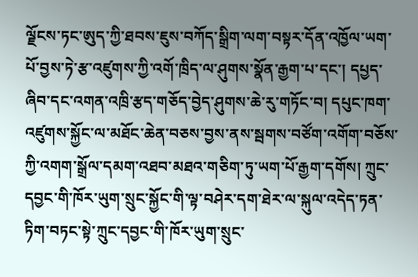ལྗོངས་ཏང་ཨུད་ཀྱི་ཐབས་ཇུས་བཀོད་སྒྲིག་ལག་བསྟར་དོན་འཁྱོལ་ཡག་པོ་བྱས་ཏེ་རྩ་འཛུགས་ཀྱི་འགོ་ཁྲིད་ལ་ཤུགས་སྣོན་རྒྱག་པ་དང་། དཔྱད་ཞིབ་དང་འགན་འཁྲི་རྩད་གཅོད་བྱེད་ཤུགས་ཆེ་རུ་གཏོང་བ། དཔུང་ཁག་འཛུགས་སྐྱོང་ལ་མཐོང་ཆེན་བཅས་བྱས་ནས་སྦགས་བཙོག་འགོག་བཅོས་ཀྱི་འགག་སྒྲོལ་དམག་འཐབ་མཐའ་གཅིག་ཏུ་ཡག་པོ་རྒྱག་དགོས། ཀྲུང་དབྱང་གི་ཁོར་ཡུག་སྲུང་སྐྱོང་གི་ལྟ་བཤེར་དག་ཐེར་ལ་སྐུལ་འདེད་ཏན་ཏིག་བཏང་སྟེ་ཀྲུང་དབྱང་གི་ཁོར་ཡུག་སྲུང་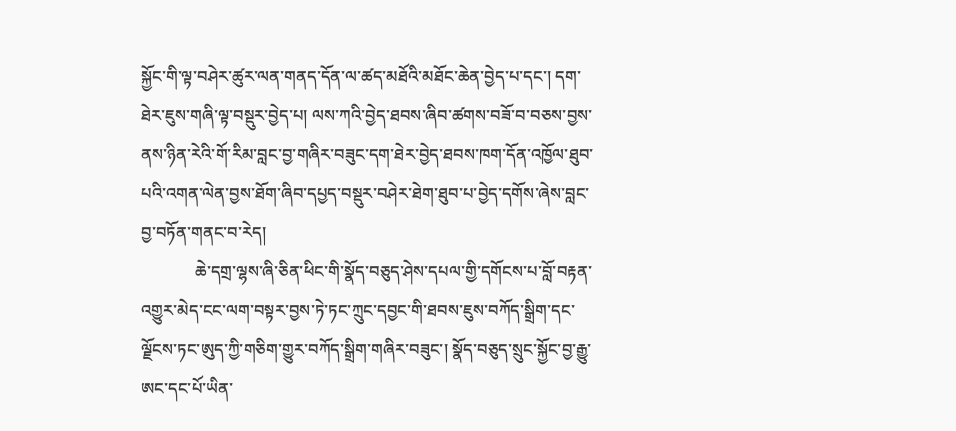སྐྱོང་གི་ལྟ་བཤེར་ཚུར་ལན་གནད་དོན་ལ་ཚད་མཐོའི་མཐོང་ཆེན་བྱེད་པ་དང་། དག་ཐེར་ཇུས་གཞི་ལྟ་བསྡུར་བྱེད་པ། ལས་ཀའི་བྱེད་ཐབས་ཞིབ་ཚགས་བཟོ་བ་བཅས་བྱས་ནས་ཉིན་རེའི་གོ་རིམ་བླང་བྱ་གཞིར་བཟུང་དག་ཐེར་བྱེད་ཐབས་ཁག་དོན་འཁྱོལ་ཐུབ་པའི་འགན་ལེན་བྱས་ཐོག་ཞིབ་དཔྱད་བསྡུར་བཤེར་ཐེག་ཐུབ་པ་བྱེད་དགོས་ཞེས་བླང་བྱ་བཏོན་གནང་བ་རེད།
             ཆེ་དགྲ་ལྷས་ཞི་ཅིན་ཕིང་གི་སྣོད་བཅུད་ཤེས་དཔལ་གྱི་དགོངས་པ་བློ་བརྟན་འགྱུར་མེད་ངང་ལག་བསྟར་བྱས་ཏེ་ཏང་ཀྲུང་དབྱང་གི་ཐབས་ཇུས་བཀོད་སྒྲིག་དང་ལྗོངས་ཏང་ཨུད་ཀྱི་གཅིག་གྱུར་བཀོད་སྒྲིག་གཞིར་བཟུང་། སྣོད་བཅུད་སྲུང་སྐྱོང་བྱ་རྒྱུ་ཨང་དང་པོ་ཡིན་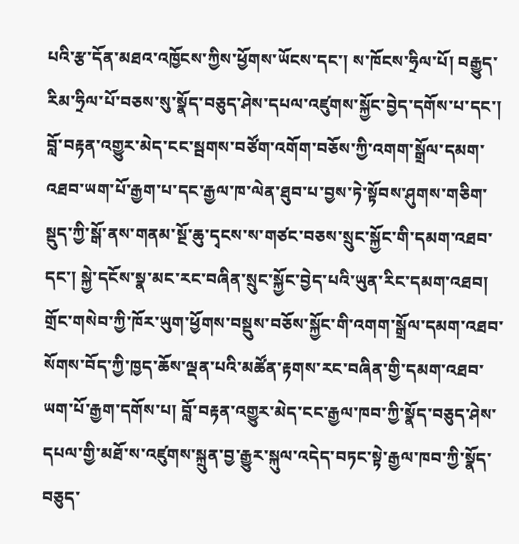པའི་རྩ་དོན་མཐའ་འཁྱོངས་ཀྱིས་ཕྱོགས་ཡོངས་དང་། ས་ཁོངས་ཧྲིལ་པོ། བརྒྱུད་རིམ་ཧྲིལ་པོ་བཅས་སུ་སྣོད་བཅུད་ཤེས་དཔལ་འཛུགས་སྐྱོང་བྱེད་དགོས་པ་དང་། བློ་བརྟན་འགྱུར་མེད་ངང་སྦགས་བཙོག་འགོག་བཅོས་ཀྱི་འགག་སྒྲོལ་དམག་འཐབ་ཡག་པོ་རྒྱག་པ་དང་རྒྱལ་ཁ་ལེན་ཐུབ་པ་བྱས་ཏེ་སྟོབས་ཤུགས་གཅིག་སྡུད་ཀྱི་སྒོ་ནས་གནམ་སྔོ་ཆུ་དྭངས་ས་གཙང་བཅས་སྲུང་སྐྱོང་གི་དམག་འཐབ་དང་། སྐྱེ་དངོས་སྣ་མང་རང་བཞིན་སྲུང་སྐྱོང་བྱེད་པའི་ཡུན་རིང་དམག་འཐབ། གྲོང་གསེབ་ཀྱི་ཁོར་ཡུག་ཕྱོགས་བསྡུས་བཅོས་སྐྱོང་གི་འགག་སྒྲོལ་དམག་འཐབ་སོགས་བོད་ཀྱི་ཁྱད་ཆོས་ལྡན་པའི་མཚོན་རྟགས་རང་བཞིན་གྱི་དམག་འཐབ་ཡག་པོ་རྒྱག་དགོས་པ། བློ་བརྟན་འགྱུར་མེད་ངང་རྒྱལ་ཁབ་ཀྱི་སྣོད་བཅུད་ཤེས་དཔལ་གྱི་མཐོ་ས་འཛུགས་སྐྲུན་བྱ་རྒྱུར་སྐུལ་འདེད་བཏང་སྟེ་རྒྱལ་ཁབ་ཀྱི་སྣོད་བཅུད་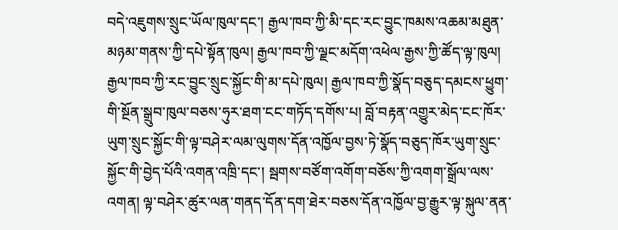བདེ་འཇུགས་སྲུང་ཡོལ་ཁུལ་དང་། རྒྱལ་ཁབ་ཀྱི་མི་དང་རང་བྱུང་ཁམས་འཆམ་མཐུན་མཉམ་གནས་ཀྱི་དཔེ་སྟོན་ཁུལ། རྒྱལ་ཁབ་ཀྱི་ལྗང་མདོག་འཕེལ་རྒྱས་ཀྱི་ཚོད་ལྟ་ཁུལ། རྒྱལ་ཁབ་ཀྱི་རང་བྱུང་སྲུང་སྐྱོང་གི་མ་དཔེ་ཁུལ། རྒྱལ་ཁབ་ཀྱི་སྣོད་བཅུད་དམངས་ཕྱུག་གི་སྔོན་སྒྲུབ་ཁུལ་བཅས་ཧུར་ཐག་ངང་གཏོད་དགོས་པ། བློ་བརྟན་འགྱུར་མེད་ངང་ཁོར་ཡུག་སྲུང་སྐྱོང་གི་ལྟ་བཤེར་ལམ་ལུགས་དོན་འཁྱོལ་བྱས་ཏེ་སྣོད་བཅུད་ཁོར་ཡུག་སྲུང་སྐྱོང་གི་བྱེད་པོའི་འགན་འཁྲི་དང་། སྦགས་བཙོག་འགོག་བཅོས་ཀྱི་འགག་སྒྲོལ་ལས་འགན། ལྟ་བཤེར་ཚུར་ལན་གནད་དོན་དག་ཐེར་བཅས་དོན་འཁྱོལ་བྱ་རྒྱུར་ལྟ་སྐུལ་ནན་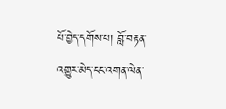པོ་བྱེད་དགོས་པ། བློ་བརྟན་འགྱུར་མེད་ངང་འགན་ལེན་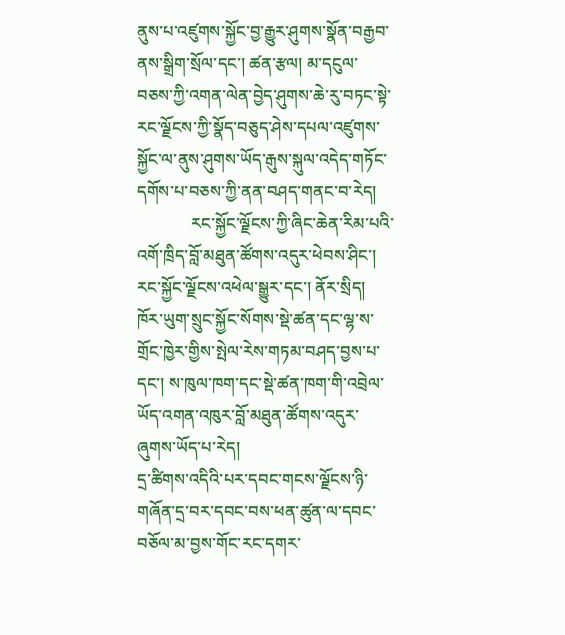ནུས་པ་འཛུགས་སྐྱོང་བྱ་རྒྱུར་ཤུགས་སྣོན་བརྒྱབ་ནས་སྒྲིག་སྲོལ་དང་། ཚན་རྩལ། མ་དངུལ་བཅས་ཀྱི་འགན་ལེན་བྱེད་ཤུགས་ཆེ་རུ་བཏང་སྟེ་རང་ལྗོངས་ཀྱི་སྣོད་བཅུད་ཤེས་དཔལ་འཛུགས་སྐྱོང་ལ་ནུས་ཤུགས་ཡོད་རྒུས་སྐུལ་འདེད་གཏོང་དགོས་པ་བཅས་ཀྱི་ནན་བཤད་གནང་བ་རེད།
             རང་སྐྱོང་ལྗོངས་ཀྱི་ཞིང་ཆེན་རིམ་པའི་འགོ་ཁྲིད་བློ་མཐུན་ཚོགས་འདུར་ཕེབས་ཤིང་། རང་སྐྱོང་ལྗོངས་འཕེལ་སྒྱུར་དང་། ནོར་སྲིད། ཁོར་ཡུག་སྲུང་སྐྱོང་སོགས་སྡེ་ཚན་དང་ལྷ་ས་གྲོང་ཁྱེར་གྱིས་སྤེལ་རེས་གཏམ་བཤད་བྱས་པ་དང་། ས་ཁུལ་ཁག་དང་སྡེ་ཚན་ཁག་གི་འབྲེལ་ཡོད་འགན་འཁུར་བློ་མཐུན་ཚོགས་འདུར་ཞུགས་ཡོད་པ་རེད།
དྲ་ཚིགས་འདིའི་པར་དབང་གངས་ལྗོངས་ཉི་གཞོན་དྲ་བར་དབང་བས་ཕན་ཚུན་ལ་དབང་བཅོལ་མ་བྱས་གོང་རང་དགར་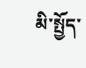མི་སྤྱོད་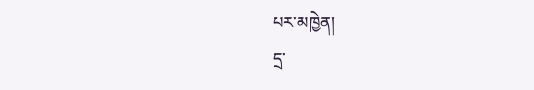པར་མཁྱེན།
དྲ་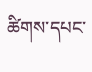ཚིགས་དཔང་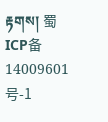རྟགས། 蜀ICP备14009601号-1